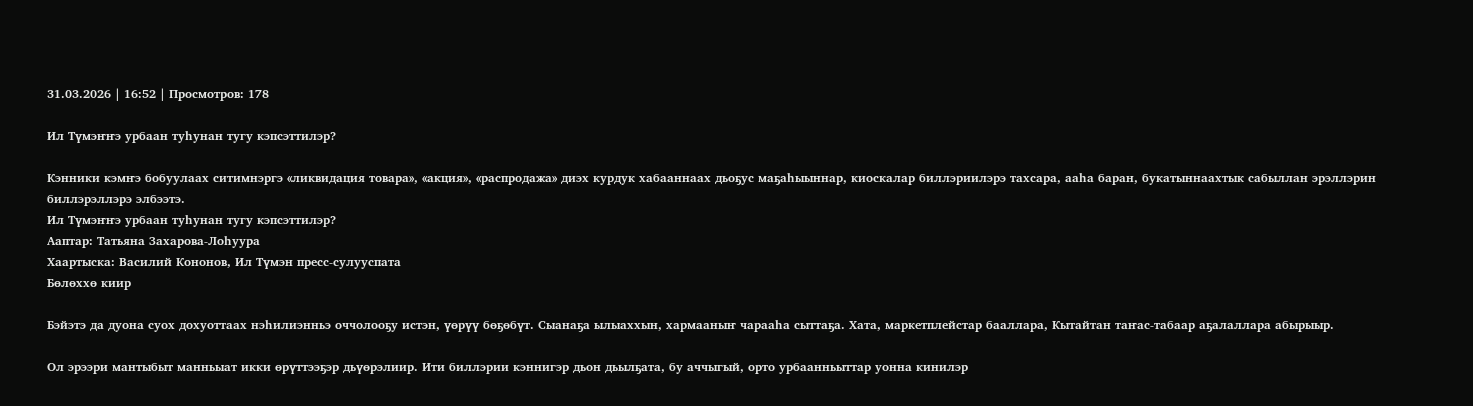31.03.2026 | 16:52 | Просмотров: 178

Ил Түмэҥҥэ урбаан туһунан тугу кэпсэттилэр?

Кэнники кэмҥэ бобуулаах ситимнэргэ «ликвидация товара», «акция», «распродажа» диэх курдук хабааннаах дьоҕус маҕаһыыннар, киоскалар биллэриилэрэ тахсара, ааһа баран, букатыннаахтык сабыллан эрэллэрин биллэрэллэрэ элбээтэ.
Ил Түмэҥҥэ урбаан туһунан тугу кэпсэттилэр?
Ааптар: Татьяна Захарова-Лоһуура
Хаартыска: Василий Кононов, Ил Түмэн пресс-сулууспата
Бөлөххө киир

Бэйэтэ да дуона суох дохуоттаах нэһилиэнньэ оччолооҕу истэн, үөрүү бөҕөбүт. Сыанаҕа ылыаххын, хармааныҥ чарааһа сыттаҕа. Хата, маркетплейстар бааллара, Кытайтан таҥас-табаар аҕалаллара абырыыр.

Ол эрээри мантыбыт манньыат икки өрүттээҕэр дьүөрэлиир. Ити биллэрии кэннигэр дьон дьылҕата, бу аччыгый, орто урбаанньыттар уонна кинилэр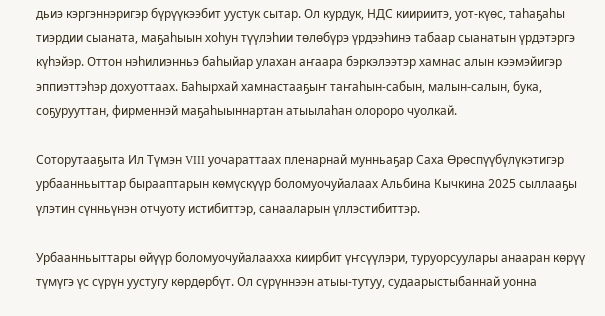дьиэ кэргэннэригэр бүрүүкээбит уустук сытар. Ол курдук, НДС киириитэ, уот-күөс, таһаҕаһы тиэрдии сыаната, маҕаһыын хоһун түүлэһии төлөбүрэ үрдээһинэ табаар сыанатын үрдэтэргэ күһэйэр. Оттон нэһилиэнньэ баһыйар улахан аҥаара бэркэлээтэр хамнас алын кээмэйигэр эппиэттэһэр дохуоттаах. Баһырхай хамнастааҕыҥ таҥаһын-сабын, малын-салын, бука, соҕурууттан, фирменнэй маҕаһыыннартан атыылаһан олороро чуолкай.

Соторутааҕыта Ил Түмэн VIII уочараттаах пленарнай мунньаҕар Саха Өрөспүүбүлүкэтигэр урбаанньыттар бырааптарын көмүскүүр боломуочуйалаах Альбина Кычкина 2025 сыллааҕы үлэтин сүнньүнэн отчуоту истибиттэр, санааларын үллэстибиттэр.

Урбаанньыттары өйүүр боломуочуйалаахха киирбит үҥсүүлэри, туруорсуулары анааран көрүү түмүгэ үс сүрүн уустугу көрдөрбүт. Ол сүрүннээн атыы-тутуу, судаарыстыбаннай уонна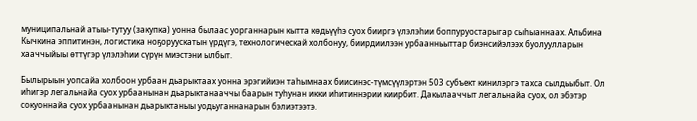муниципальнай атыы-тутуу (закупка) уонна былаас уорганнарын кытта көдьүүһэ суох бииргэ үлэлэһии боппуруостарыгар сыһыаннаах. Альбина Кычкина эппитинэн, логистика ноҕоруускатын үрдүгэ, технологическай холбонуу, биирдиилээн урбаанньыттар биэнсийэлээх буолуулларын хааччыйыы өттүгэр үлэлэһии сүрүн миэстэни ылбыт.

Былырыын уопсайа холбоон урбаан дьарыктаах уонна эрэгийиэн таһымнаах биисинэс-түмсүүлэртэн 503 субъект кинилэргэ тахса сылдьыбыт. Ол иһигэр легальнайа суох урбаанынан дьарыктанааччы баарын туһунан икки иһитиннэрии киирбит. Дакылааччыт легальнайа суох, ол эбэтэр сокуоннайа суох урбаанынан дьарыктаныы уодьуганнанарын бэлиэтээтэ.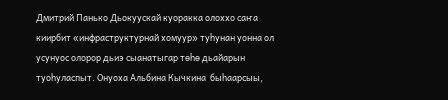Дмитрий Панько Дьокуускай куоракка олоххо саҥа киирбит «инфраструктурнай хомуур» туһунан уонна ол усунуос олорор дьиэ сыанатыгар төһө дьайарын туоһуласпыт. Онуоха Альбина Кычкина  быһаарсыы,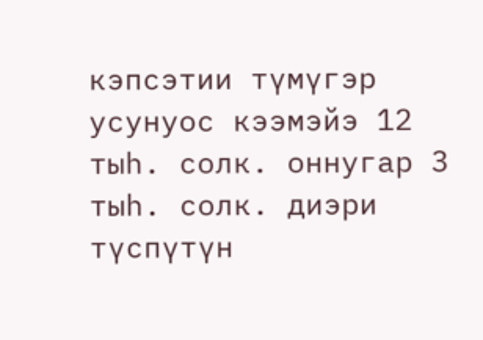кэпсэтии түмүгэр усунуос кээмэйэ 12 тыһ. солк. оннугар 3 тыһ. солк. диэри түспүтүн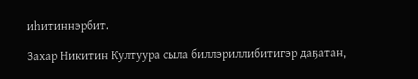иһитиннэрбит.

Захар Никитин Култуура сыла биллэриллибитигэр даҕатан,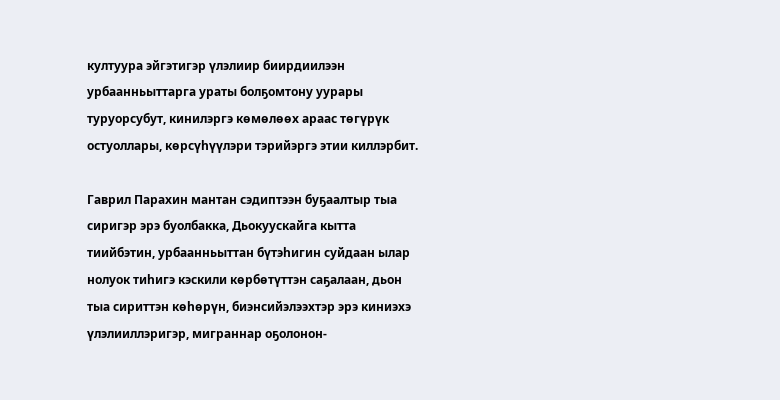култуура эйгэтигэр үлэлиир биирдиилээн урбаанньыттарга ураты болҕомтону уурары туруорсубут, кинилэргэ көмөлөөх араас төгүрүк остуоллары, көрсүһүүлэри тэрийэргэ этии киллэрбит.

Гаврил Парахин мантан сэдиптээн буҕаалтыр тыа сиригэр эрэ буолбакка, Дьокуускайга кытта тиийбэтин, урбаанньыттан бүтэһигин суйдаан ылар нолуок тиһигэ кэскили көрбөтүттэн саҕалаан, дьон тыа сириттэн көһөрүн, биэнсийэлээхтэр эрэ киниэхэ үлэлииллэригэр, миграннар оҕолонон-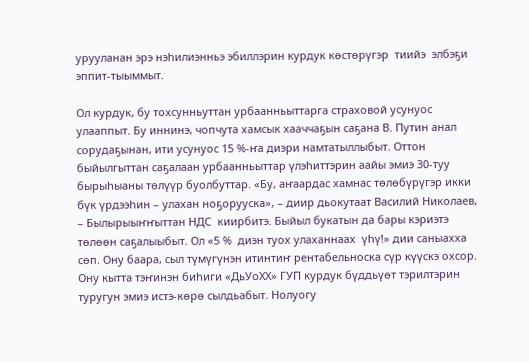урууланан эрэ нэһилиэнньэ эбиллэрин курдук көстөрүгэр  тиийэ  элбэҕи эппит-тыыммыт.

Ол курдук, бу тохсунньуттан урбаанньыттарга страховой усунуос улааппыт. Бу иннинэ, чопчута хамсык хааччаҕын саҕана В. Путин анал сорудаҕынан, ити усунуос 15 %-ҥа диэри намтатыллыбыт. Оттон быйылгыттан саҕалаан урбаанньыттар үлэһиттэрин аайы эмиэ 30-туу бырыһыаны төлүүр буолбуттар. «Бу, аҥаардас хамнас төлөбүрүгэр икки бүк үрдээһин – улахан ноҕорууска», – диир дьокутаат Василий Николаев, – Былырыыҥҥыттан НДС  киирбитэ. Быйыл букатын да бары кэриэтэ төлөөн саҕалыыбыт. Ол «5 %  диэн туох улаханнаах  үһү!» дии саныахха сөп. Ону баара, сыл түмүгүнэн итинтиҥ рентабельноска сүр күүскэ охсор. Ону кытта тэҥинэн биһиги «ДьУоХХ» ГУП курдук бүддьүөт тэрилтэрин туругун эмиэ истэ-көрө сылдьабыт. Нолуогу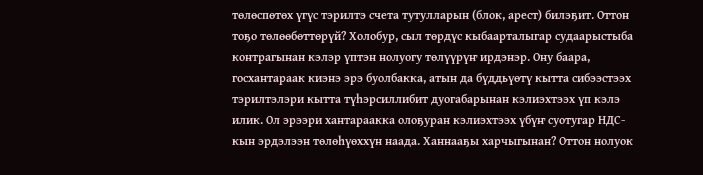төлөспөтөх үгүс тэрилтэ счета тутулларын (блок, арест) билэҕит. Оттон тоҕо төлөөбөттөрүй? Холобур, сыл төрдүс кыбаарталыгар судаарыстыба контрагынан кэлэр үптэн нолуогу төлүүрүҥ ирдэнэр. Ону баара, госхантараак киэнэ эрэ буолбакка, атын да бүддьүөтү кытта сибээстээх тэрилтэлэри кытта түһэрсиллибит дуогабарынан кэлиэхтээх үп кэлэ илик. Ол эрээри хантараакка олоҕуран кэлиэхтээх үбүҥ суотугар НДС-кын эрдэлээн төлөһүөххүн наада. Ханнааҕы харчыгынан? Оттон нолуок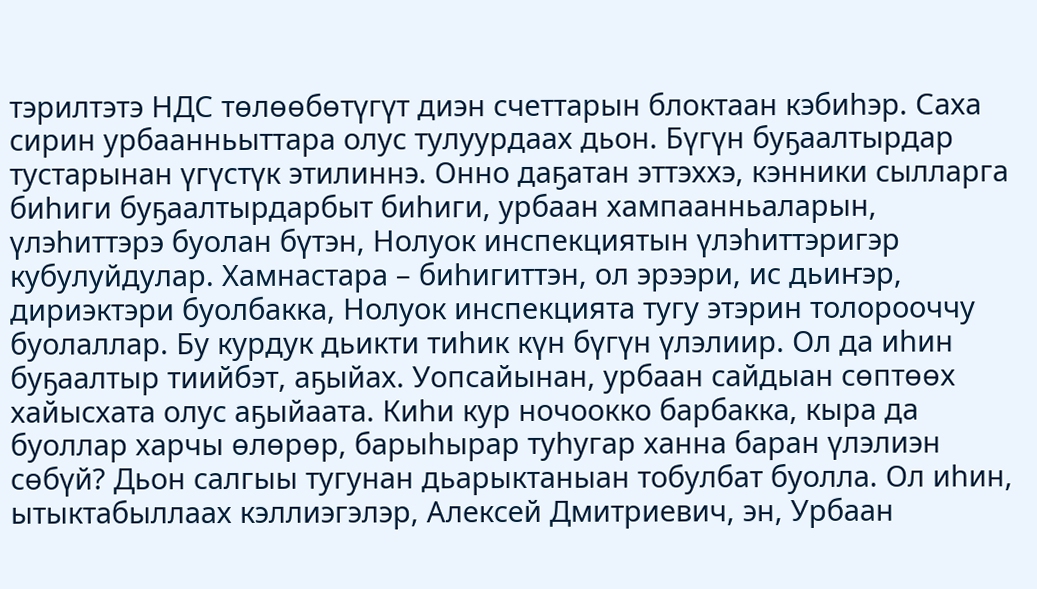тэрилтэтэ НДС төлөөбөтүгүт диэн счеттарын блоктаан кэбиһэр. Саха сирин урбаанньыттара олус тулуурдаах дьон. Бүгүн буҕаалтырдар тустарынан үгүстүк этилиннэ. Онно даҕатан эттэххэ, кэнники сылларга биһиги буҕаалтырдарбыт биһиги, урбаан хампаанньаларын, үлэһиттэрэ буолан бүтэн, Нолуок инспекциятын үлэһиттэригэр кубулуйдулар. Хамнастара – биһигиттэн, ол эрээри, ис дьиҥэр, дириэктэри буолбакка, Нолуок инспекцията тугу этэрин толорооччу буолаллар. Бу курдук дьикти тиһик күн бүгүн үлэлиир. Ол да иһин буҕаалтыр тиийбэт, аҕыйах. Уопсайынан, урбаан сайдыан сөптөөх хайысхата олус аҕыйаата. Киһи кур ночоокко барбакка, кыра да буоллар харчы өлөрөр, барыһырар туһугар ханна баран үлэлиэн сөбүй? Дьон салгыы тугунан дьарыктаныан тобулбат буолла. Ол иһин, ытыктабыллаах кэллиэгэлэр, Алексей Дмитриевич, эн, Урбаан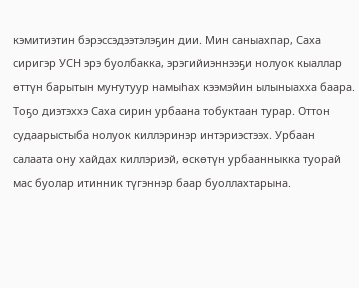кэмитиэтин бэрэссэдээтэлэҕин дии. Мин саныахпар, Саха сиригэр УСН эрэ буолбакка, эрэгийиэннээҕи нолуок кыаллар өттүн барытын муҥутуур намыһах кээмэйин ылыныахха баара. Тоҕо диэтэххэ Саха сирин урбаана тобуктаан турар. Оттон судаарыстыба нолуок киллэринэр интэриэстээх. Урбаан салаата ону хайдах киллэриэй, өскөтүн урбаанныкка туорай мас буолар итинник түгэннэр баар буоллахтарына.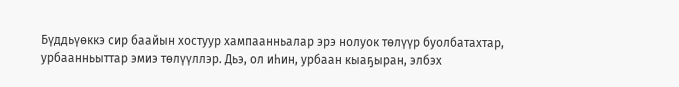Бүддьүөккэ сир баайын хостуур хампаанньалар эрэ нолуок төлүүр буолбатахтар, урбаанньыттар эмиэ төлүүллэр. Дьэ, ол иһин, урбаан кыаҕыран, элбэх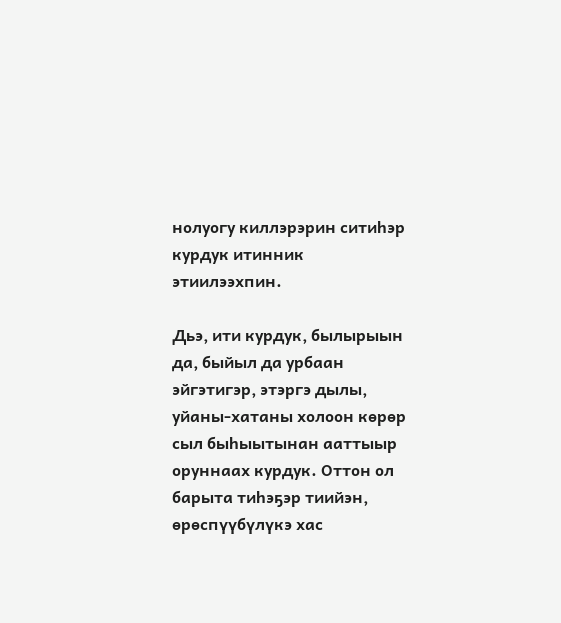нолуогу киллэрэрин ситиһэр курдук итинник этиилээхпин.

Дьэ, ити курдук, былырыын да, быйыл да урбаан эйгэтигэр, этэргэ дылы, уйаны-хатаны холоон көрөр сыл быһыытынан ааттыыр оруннаах курдук. Оттон ол барыта тиһэҕэр тиийэн, өрөспүүбүлүкэ хас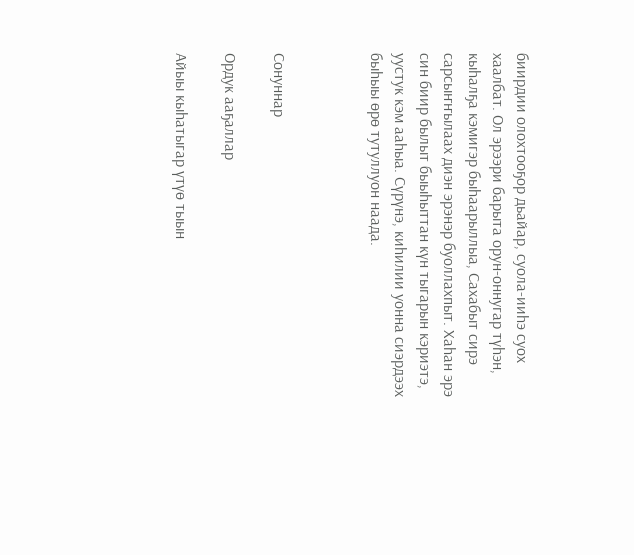биирдии олохтооҕор дьайар, суола-ииһэ суох хаалбат. Ол эрээри барыта орун-оннугар түһэн, кыһалҕа кэмигэр быһаарыллыа, Сахабыт сирэ сарсыҥҥылаах диэн эрэнэр буоллахпыт. Хаһан эрэ син биир былыт быыһыттан күн тыгарын кэриэтэ, уустук кэм ааһыа. Сүрүнэ, киһилии уонна сиэрдээх быһыы өрө тутуллуон наада.



Сонуннар

Ордук ааҕаллар

Айыы кыһатыгар үтүө тыын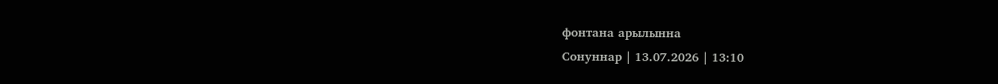фонтана арылынна
Сонуннар | 13.07.2026 | 13:10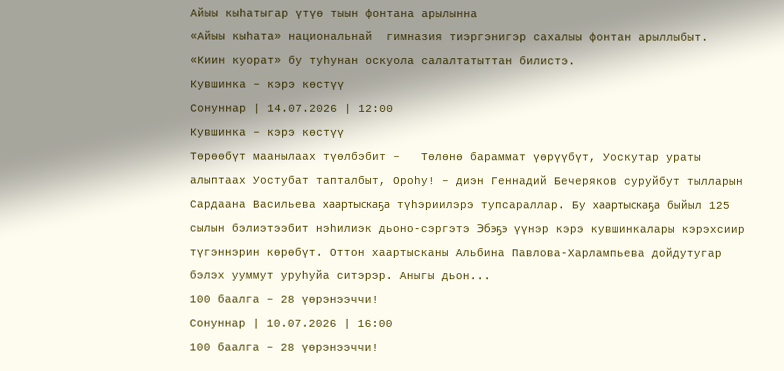Айыы кыһатыгар үтүө тыын фонтана арылынна
«Айыы кыһата» национальнай  гимназия тиэргэнигэр сахалыы фонтан арыллыбыт. «Киин куорат» бу туһунан оскуола салалтатыттан билистэ.
Кувшинка – кэрэ көстүү
Сонуннар | 14.07.2026 | 12:00
Кувшинка – кэрэ көстүү
Төрөөбүт маанылаах түөлбэбит –   Төлөнө бараммат үөрүүбүт, Уоскутар ураты алыптаах Уостубат тапталбыт, Ороһу! – диэн Геннадий Бечеряков суруйбут тылларын Сардаана Васильева хаартыскаҕа түһэриилэрэ тупсараллар. Бу хаартыскаҕа быйыл 125 сылын бэлиэтээбит нэһилиэк дьоно-сэргэтэ Эбэҕэ үүнэр кэрэ кувшинкалары кэрэхсиир түгэннэрин көрөбүт. Оттон хаартысканы Альбина Павлова-Харлампьева дойдутугар бэлэх ууммут уруһуйа ситэрэр. Аныгы дьон...
100 баалга – 28 үөрэнээччи!
Сонуннар | 10.07.2026 | 16:00
100 баалга – 28 үөрэнээччи!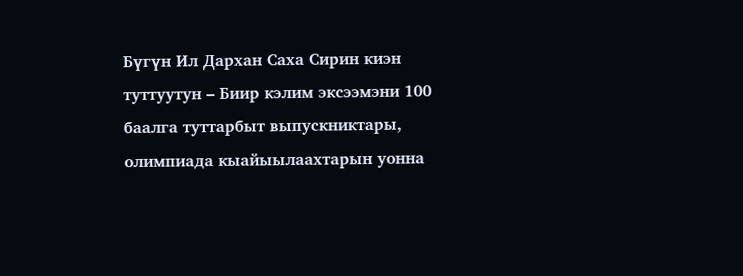Бүгүн Ил Дархан Саха Сирин киэн туттуутун – Биир кэлим эксээмэни 100 баалга туттарбыт выпускниктары, олимпиада кыайыылаахтарын уонна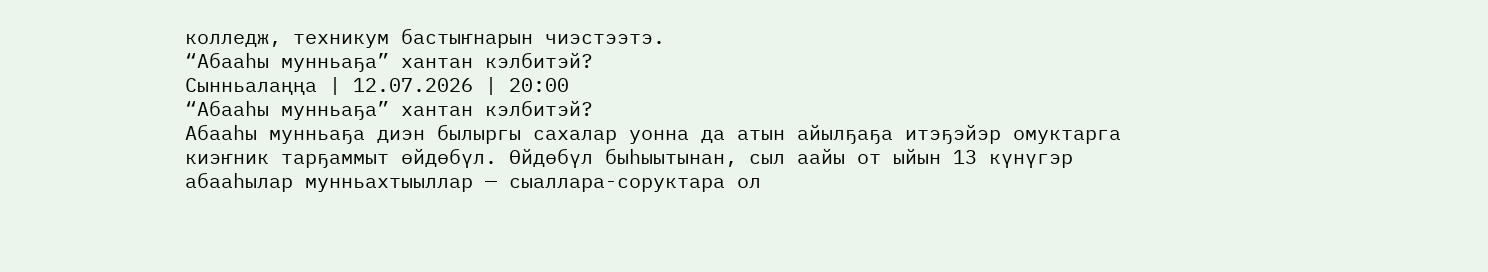колледж, техникум бастыҥнарын чиэстээтэ.
“Абааһы мунньаҕа” хантан кэлбитэй?
Сынньалаңңа | 12.07.2026 | 20:00
“Абааһы мунньаҕа” хантан кэлбитэй?
Абааһы мунньаҕа диэн былыргы сахалар уонна да атын айылҕаҕа итэҕэйэр омуктарга киэҥник тарҕаммыт өйдөбүл. Өйдөбүл быһыытынан, сыл аайы от ыйын 13 күнүгэр абааһылар мунньахтыыллар — сыаллара-соруктара ол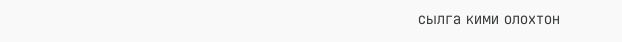сылга кими олохтон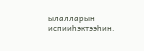ылалларын испииһэктээһин.